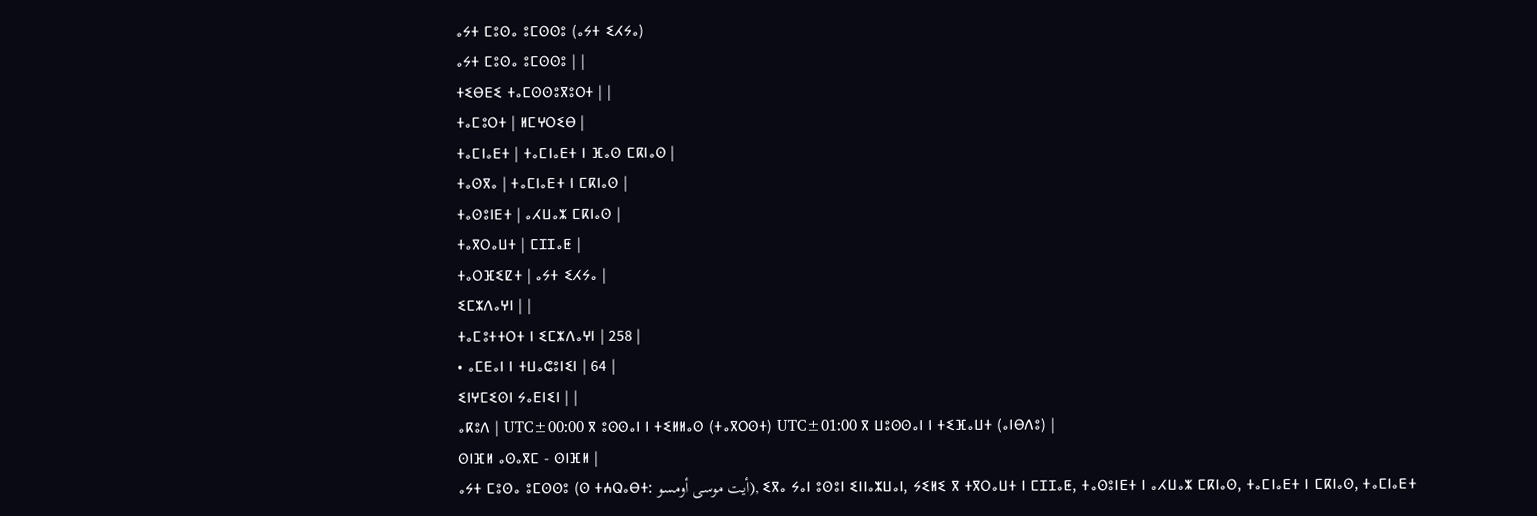ⴰⵢⵜ ⵎⵓⵙⴰ ⵓⵎⵙⵙⵓ (ⴰⵢⵜ ⵉⵃⵢⴰ)
ⴰⵢⵜ ⵎⵓⵙⴰ ⵓⵎⵙⵙⵓ | |
ⵜⵉⴱⴹⵉ ⵜⴰⵎⵙⵙⵓⴳⵓⵔⵜ | |
ⵜⴰⵎⵓⵔⵜ | ⵍⵎⵖⵔⵉⴱ |
ⵜⴰⵎⵏⴰⴹⵜ | ⵜⴰⵎⵏⴰⴹⵜ ⵏ ⴼⴰⵙ ⵎⴽⵏⴰⵙ |
ⵜⴰⵙⴳⴰ | ⵜⴰⵎⵏⴰⴹⵜ ⵏ ⵎⴽⵏⴰⵙ |
ⵜⴰⵙⵓⵏⴹⵜ | ⴰⵃⵡⴰⵣ ⵎⴽⵏⴰⵙ |
ⵜⴰⴳⵔⴰⵡⵜ | ⵎⵊⵊⴰⵟ |
ⵜⴰⵔⴼⵉⵇⵜ | ⴰⵢⵜ ⵉⵃⵢⴰ |
ⵉⵎⵣⴷⴰⵖⵏ | |
ⵜⴰⵎⵓⵜⵜⵔⵜ ⵏ ⵉⵎⵣⴷⴰⵖⵏ | 258 |
• ⴰⵎⴹⴰⵏ ⵏ ⵜⵡⴰⵛⵓⵏⵉⵏ | 64 |
ⵉⵏⵖⵎⵉⵙⵏ ⵢⴰⴹⵏⵉⵏ | |
ⴰⴽⵓⴷ | UTC±00:00 ⴳ ⵓⵙⵙⴰⵏ ⵏ ⵜⵉⵍⵍⴰⵙ (ⵜⴰⴳⵔⵙⵜ) UTC±01:00 ⴳ ⵡⵓⵙⵙⴰⵏ ⵏ ⵜⵉⴼⴰⵡⵜ (ⴰⵏⴱⴷⵓ) |
ⵙⵏⴼⵍ ⴰⵙⴰⴳⵎ - ⵙⵏⴼⵍ |
ⴰⵢⵜ ⵎⵓⵙⴰ ⵓⵎⵙⵙⵓ (ⵙ ⵜⵄⵕⴰⴱⵜ: أيت موسى أومسو), ⵉⴳⴰ ⵢⴰⵏ ⵓⵙⵓⵏ ⵉⵏⵏⴰⵣⵡⴰⵏ, ⵢⵉⵍⵉ ⴳ ⵜⴳⵔⴰⵡⵜ ⵏ ⵎⵊⵊⴰⵟ, ⵜⴰⵙⵓⵏⴹⵜ ⵏ ⴰⵃⵡⴰⵣ ⵎⴽⵏⴰⵙ, ⵜⴰⵎⵏⴰⴹⵜ ⵏ ⵎⴽⵏⴰⵙ, ⵜⴰⵎⵏⴰⴹⵜ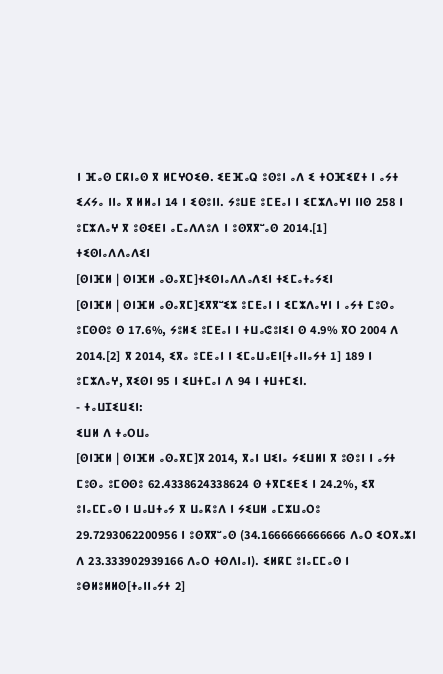ⵏ ⴼⴰⵙ ⵎⴽⵏⴰⵙ ⴳ ⵍⵎⵖⵔⵉⴱ. ⵉⴹⴼⴰⵕ ⵓⵙⵓⵏ ⴰⴷ ⵉ ⵜⵔⴼⵉⵇⵜ ⵏ ⴰⵢⵜ ⵉⵃⵢⴰ ⵏⵏⴰ ⴳ ⵍⵍⴰⵏ 14 ⵏ ⵉⵙⵓⵏⵏ. ⵢⵓⵡⴹ ⵓⵎⴹⴰⵏ ⵏ ⵉⵎⵣⴷⴰⵖⵏ ⵏⵏⵙ 258 ⵏ ⵓⵎⵣⴷⴰⵖ ⴳ ⵓⵙⵉⴹⵏ ⴰⵎⴰⴷⴷⵓⴷ ⵏ ⵓⵙⴳⴳⵯⴰⵙ 2014.[1]
ⵜⵉⵙⵏⴰⴷⴷⴰⴷⵉⵏ
[ⵙⵏⴼⵍ | ⵙⵏⴼⵍ ⴰⵙⴰⴳⵎ]ⵜⵉⵙⵏⴰⴷⴷⴰⴷⵉⵏ ⵜⵉⵎⴰⵜⴰⵢⵉⵏ
[ⵙⵏⴼⵍ | ⵙⵏⴼⵍ ⴰⵙⴰⴳⵎ]ⵉⴳⴳⵯⵉⵣ ⵓⵎⴹⴰⵏ ⵏ ⵉⵎⵣⴷⴰⵖⵏ ⵏ ⴰⵢⵜ ⵎⵓⵙⴰ ⵓⵎⵙⵙⵓ ⵙ 17.6%, ⵢⵓⵍⵉ ⵓⵎⴹⴰⵏ ⵏ ⵜⵡⴰⵛⵓⵏⵉⵏ ⵙ 4.9% ⴳⵔ 2004 ⴷ 2014.[2] ⴳ 2014, ⵉⴳⴰ ⵓⵎⴹⴰⵏ ⵏ ⵉⵎⴰⵡⴰⴹⵏ[ⵜⴰⵏⵏⴰⵢⵜ 1] 189 ⵏ ⵓⵎⵣⴷⴰⵖ, ⴳⵉⵙⵏ 95 ⵏ ⵉⵡⵜⵎⴰⵏ ⴷ 94 ⵏ ⵜⵡⵜⵎⵉⵏ.
- ⵜⴰⵡⵊⵉⵡⵉⵏ:
ⵉⵡⵍ ⴷ ⵜⴰⵔⵡⴰ
[ⵙⵏⴼⵍ | ⵙⵏⴼⵍ ⴰⵙⴰⴳⵎ]ⴳ 2014, ⴳⴰⵏ ⵡⵉⵏⴰ ⵢⵉⵡⵍⵏ ⴳ ⵓⵙⵓⵏ ⵏ ⴰⵢⵜ ⵎⵓⵙⴰ ⵓⵎⵙⵙⵓ 62.4338624338624 ⵙ ⵜⴳⵎⵉⴹⵉ ⵏ 24.2%, ⵉⴳ ⵓⵏⴰⵎⵎⴰⵙ ⵏ ⵡⴰⵡⵜⴰⵢ ⴳ ⵡⴰⴽⵓⴷ ⵏ ⵢⵉⵡⵍ ⴰⵎⵣⵡⴰⵔⵓ 29.7293062200956 ⵏ ⵓⵙⴳⴳⵯⴰⵙ (34.1666666666666 ⴷⴰⵔ ⵉⵔⴳⴰⵣⵏ ⴷ 23.333902939166 ⴷⴰⵔ ⵜⵙⴷⵏⴰⵏ). ⵉⵍⴽⵎ ⵓⵏⴰⵎⵎⴰⵙ ⵏ ⵓⴱⵍⵓⵍⵍⵙ[ⵜⴰⵏⵏⴰⵢⵜ 2]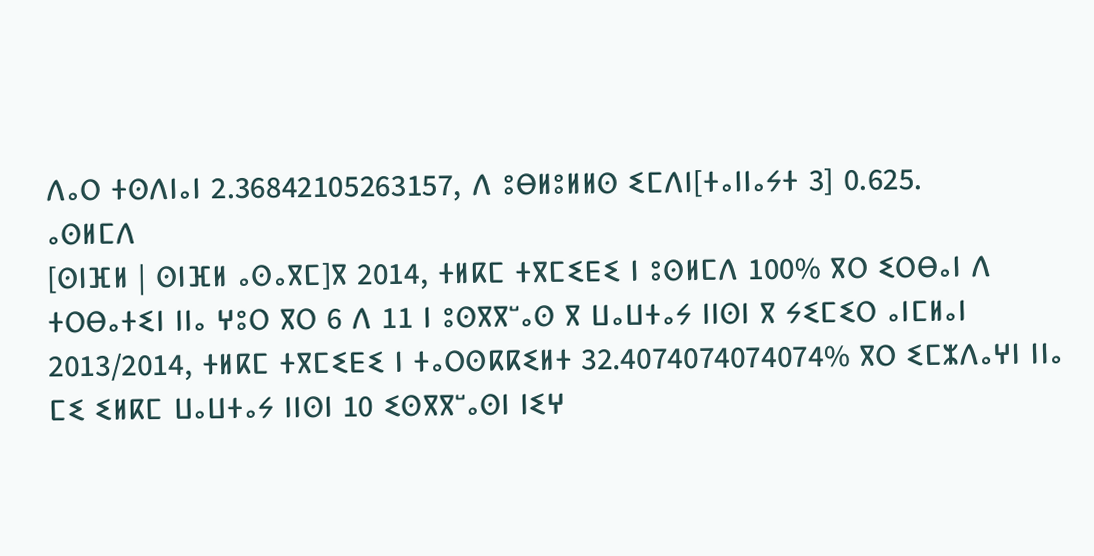ⴷⴰⵔ ⵜⵙⴷⵏⴰⵏ 2.36842105263157, ⴷ ⵓⴱⵍⵓⵍⵍⵙ ⵉⵎⴷⵏ[ⵜⴰⵏⵏⴰⵢⵜ 3] 0.625.
ⴰⵙⵍⵎⴷ
[ⵙⵏⴼⵍ | ⵙⵏⴼⵍ ⴰⵙⴰⴳⵎ]ⴳ 2014, ⵜⵍⴽⵎ ⵜⴳⵎⵉⴹⵉ ⵏ ⵓⵙⵍⵎⴷ 100% ⴳⵔ ⵉⵔⴱⴰⵏ ⴷ ⵜⵔⴱⴰⵜⵉⵏ ⵏⵏⴰ ⵖⵓⵔ ⴳⵔ 6 ⴷ 11 ⵏ ⵓⵙⴳⴳⵯⴰⵙ ⴳ ⵡⴰⵡⵜⴰⵢ ⵏⵏⵙⵏ ⴳ ⵢⵉⵎⵉⵔ ⴰⵏⵎⵍⴰⵏ 2013/2014, ⵜⵍⴽⵎ ⵜⴳⵎⵉⴹⵉ ⵏ ⵜⴰⵔⵙⴽⴽⵉⵍⵜ 32.4074074074074% ⴳⵔ ⵉⵎⵣⴷⴰⵖⵏ ⵏⵏⴰ ⵎⵉ ⵉⵍⴽⵎ ⵡⴰⵡⵜⴰⵢ ⵏⵏⵙⵏ 10 ⵉⵙⴳⴳⵯⴰⵙⵏ ⵏⵉⵖ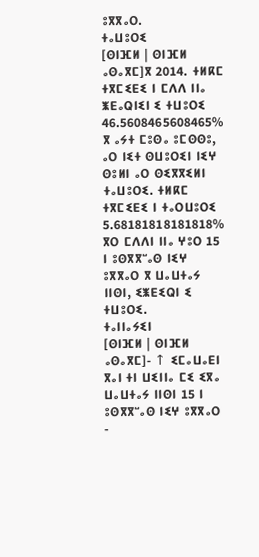ⵓⴳⴳⴰⵔ.
ⵜⴰⵡⵓⵔⵉ
[ⵙⵏⴼⵍ | ⵙⵏⴼⵍ ⴰⵙⴰⴳⵎ]ⴳ 2014. ⵜⵍⴽⵎ ⵜⴳⵎⵉⴹⵉ ⵏ ⵎⴷⴷ ⵏⵏⴰ ⵥⴹⴰⵕⵏⵉⵏ ⵉ ⵜⵡⵓⵔⵉ 46.5608465608465% ⴳ ⴰⵢⵜ ⵎⵓⵙⴰ ⵓⵎⵙⵙⵓ, ⴰⵔ ⵏⵉⵜ ⵙⵡⵓⵔⵉⵏ ⵏⵉⵖ ⵙⵓⵍⵏ ⴰⵔ ⵙⵉⴳⴳⵉⵍⵏ ⵜⴰⵡⵓⵔⵉ. ⵜⵍⴽⵎ ⵜⴳⵎⵉⴹⵉ ⵏ ⵜⴰⵔⵡⵓⵔⵉ 5.68181818181818% ⴳⵔ ⵎⴷⴷⵏ ⵏⵏⴰ ⵖⵓⵔ 15 ⵏ ⵓⵙⴳⴳⵯⴰⵙ ⵏⵉⵖ ⵓⴳⴳⴰⵔ ⴳ ⵡⴰⵡⵜⴰⵢ ⵏⵏⵙⵏ, ⵉⵥⴹⵉⵕⵏ ⵉ ⵜⵡⵓⵔⵉ.
ⵜⴰⵏⵏⴰⵢⵉⵏ
[ⵙⵏⴼⵍ | ⵙⵏⴼⵍ ⴰⵙⴰⴳⵎ]- ↑ ⵉⵎⴰⵡⴰⴹⵏ ⴳⴰⵏ ⵜⵏ ⵡⵉⵏⵏⴰ ⵎⵉ ⵉⴳⴰ ⵡⴰⵡⵜⴰⵢ ⵏⵏⵙⵏ 15 ⵏ ⵓⵙⴳⴳⵯⴰⵙ ⵏⵉⵖ ⵓⴳⴳⴰⵔ
-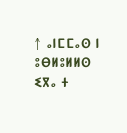↑ ⴰⵏⵎⵎⴰⵙ ⵏ ⵓⴱⵍⵓⵍⵍⵙ ⵉⴳⴰ ⵜ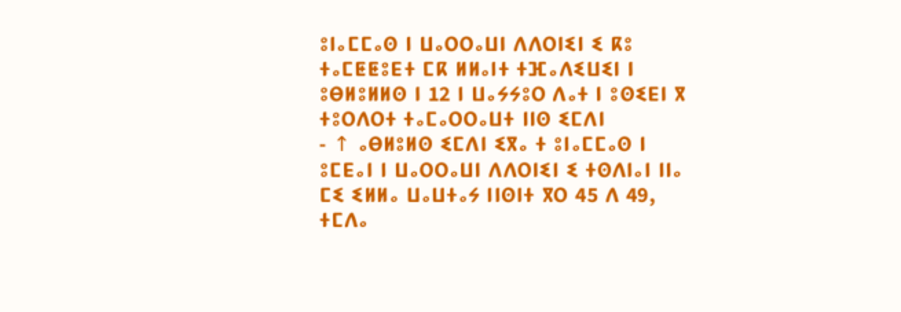ⵓⵏⴰⵎⵎⴰⵙ ⵏ ⵡⴰⵔⵔⴰⵡⵏ ⴷⴷⵔⵏⵉⵏ ⵉ ⴽⵓ ⵜⴰⵎⵟⵟⵓⴹⵜ ⵎⴽ ⵍⵍⴰⵏⵜ ⵜⴼⴰⴷⵉⵡⵉⵏ ⵏ ⵓⴱⵍⵓⵍⵍⵙ ⵏ 12 ⵏ ⵡⴰⵢⵢⵓⵔ ⴷⴰⵜ ⵏ ⵓⵙⵉⴹⵏ ⴳ ⵜⵓⵔⴷⵔⵜ ⵜⴰⵎⴰⵔⵔⴰⵡⵜ ⵏⵏⵙ ⵉⵎⴷⵏ
- ↑ ⴰⴱⵍⵓⵍⵙ ⵉⵎⴷⵏ ⵉⴳⴰ ⵜ ⵓⵏⴰⵎⵎⴰⵙ ⵏ ⵓⵎⴹⴰⵏ ⵏ ⵡⴰⵔⵔⴰⵡⵏ ⴷⴷⵔⵏⵉⵏ ⵉ ⵜⵙⴷⵏⴰⵏ ⵏⵏⴰ ⵎⵉ ⵉⵍⵍⴰ ⵡⴰⵡⵜⴰⵢ ⵏⵏⵙⵏⵜ ⴳⵔ 45 ⴷ 49, ⵜⵎⴷⴰ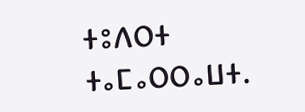ⵜⵓⴷⵔⵜ ⵜⴰⵎⴰⵔⵔⴰⵡⵜ.